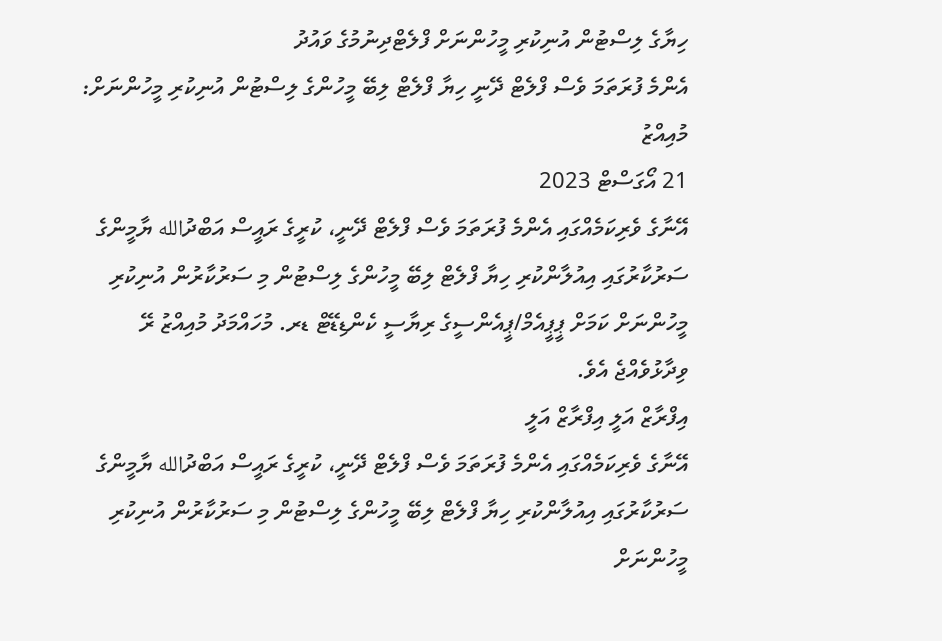ހިޔާގެ ލިސްޓުން އުނިކުރި މީހުންނަށް ފްލެޓްދިނުމުގެ ވައުދު
އެންމެ ފުރަތަމަ ވެސް ފްލެޓް ދޭނީ ހިޔާ ފްލެޓް ލިބޭ މީހުންގެ ލިސްޓުން އުނިކުރި މީހުންނަށް: މުއިއްޒު
21 އޯގަސްޓް 2023
އޭނާގެ ވެރިކަމެއްގައި އެންމެ ފުރަތަމަ ވެސް ފްލެޓް ދޭނީ، ކުރީގެ ރައީސް އަބްދުالله ޔާމީންގެ ސަރުކާރުގައި އިއުލާންކުރި ހިޔާ ފްލެޓް ލިބޭ މީހުންގެ ލިސްޓުން މި ސަރުކާރުން އުނިކުރި މީހުންނަށް ކަމަށް ޕީޕީއެމް/ޕީއެންސީގެ ރިޔާސީ ކެންޑިޑޭޓް ޑރ. މުހައްމަދު މުއިއްޒު ރޭ ވިދާޅުވެއްޖެ އެވެ.
އިފްރާޒް އަލީ އިފްރާޒް އަލީ
އޭނާގެ ވެރިކަމެއްގައި އެންމެ ފުރަތަމަ ވެސް ފްލެޓް ދޭނީ، ކުރީގެ ރައީސް އަބްދުالله ޔާމީންގެ ސަރުކާރުގައި އިއުލާންކުރި ހިޔާ ފްލެޓް ލިބޭ މީހުންގެ ލިސްޓުން މި ސަރުކާރުން އުނިކުރި މީހުންނަށް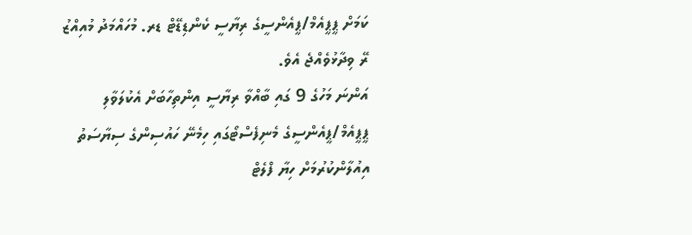ކަމަށް ޕީޕީއެމް/ޕީއެންސީގެ ރިޔާސީ ކެންޑިޑޭޓް ޑރ. މުހައްމަދު މުއިއްޒު ރޭ ވިދާޅުވެއްޖެ އެވެ.
އަންނަ މަހުގެ 9 ގައި ބާއްވާ ރިޔާސީ އިންތިހާބަށް އެކުލަވާލި ޕީޕީއެމް/ޕީއެންސީގެ މެނިފެސްޓޯގައި ހިމެނޭ ހައުސިންގެ ސިޔާސަތު އިއުލާންކުރުމަށް ހިޔާ ފްލެޓް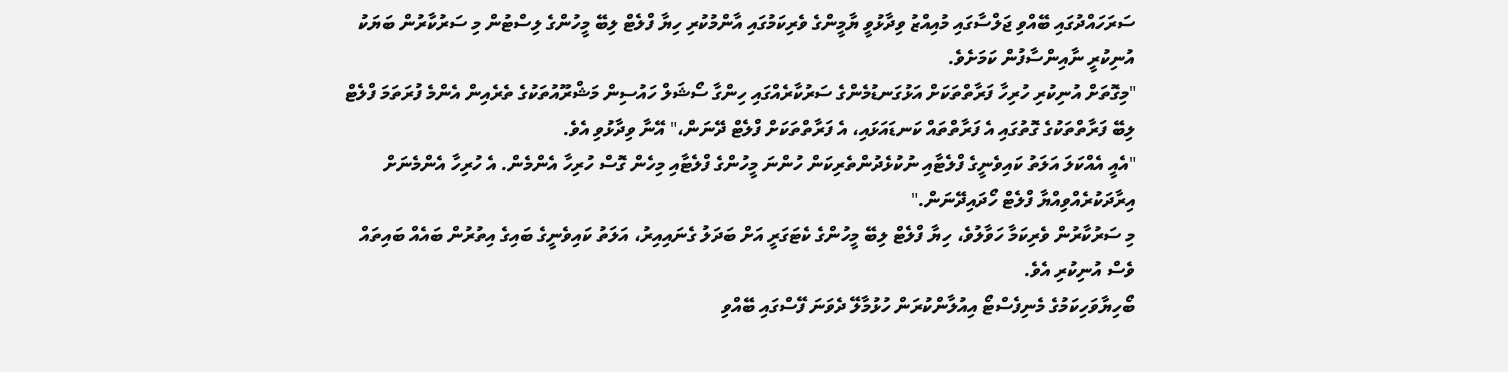ސަރަހައްދުގައި ބޭއްވި ޖަލްސާގައި މުއިއްޒު ވިދާޅުވީ ޔާމީންގެ ވެރިކަމުގައި އާންމުކުރި ހިޔާ ފްލެޓް ލިބޭ މީހުންގެ ލިސްޓުން މި ސަރުކާރުން ބަޔަކު އުނިކުރީ ނާއިންސާފުން ކަމަށެވެ.
"މިގޮތަށް އުނިކުރި ހުރިހާ ފަރާތްތަކަށް އަޅުގަނޑުމެންގެ ސަރުކާރެއްގައި ހިންގާ ސޯޝަލް ހައުސިން މަޝްރޫއުތަކުގެ ތެރެއިން އެންމެ ފުރަތަމަ ފްލެޓް ލިބޭ ފަރާތްތަކުގެ ގޮތުގައި އެ ފަރާތްތައް ކަނޑައަޅައި، އެ ފަރާތްތަކަށް ފްލެޓް ދޭނަން،" އޭނާ ވިދާޅުވި އެވެ.
"އެއީ އެއްކަލަ އަލަތު ކައިވެނީގެ ފްލެޓާއި ނުކުޅެދުންތެރިކަން ހުންނަ މީހުންގެ ފްލެޓާއި މިހެން ގޮސް ހުރިހާ އެންމެން. އެ ހުރިހާ އެންމެނަށް އިރާދަކުރެއްވިއްޔާ ފްލެޓް ހޯދައިދޭނަން."
މި ސަރުކާރުން ވެރިކަމާ ހަވާލުވެ، ހިޔާ ފްލެޓް ލިބޭ މީހުންގެ ކެޓަގަރީ އަށް ބަދަލު ގެނައިއިރު، އަލަތު ކައިވެނީގެ ބައިގެ އިތުރުން ބައެއް ބައިތައް ވެސް އުނިކުރި އެވެ.
ބޯހިޔާވަހިކަމުގެ މެނިފެސްޓޯ އިއުލާންކުރަން ހުޅުމާލޭ ދެވަނަ ފޭސްގައި ބޭއްވި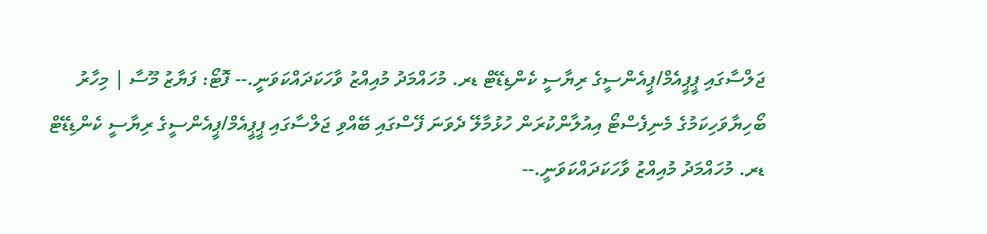ޖަލްސާގައި ޕީޕީއެމް/ޕީއެންސީގެ ރިޔާސީ ކެންޑިޑޭޓް ޑރ. މުހައްމަދު މުއިއްޒު ވާހަކަދައްކަވަނީ.-- ފޮޓޯ: ފަޔާޒު މޫސާ | މިހާރު
ބޯހިޔާވަހިކަމުގެ މެނިފެސްޓޯ އިއުލާންކުރަން ހުޅުމާލޭ ދެވަނަ ފޭސްގައި ބޭއްވި ޖަލްސާގައި ޕީޕީއެމް/ޕީއެންސީގެ ރިޔާސީ ކެންޑިޑޭޓް ޑރ. މުހައްމަދު މުއިއްޒު ވާހަކަދައްކަވަނީ.--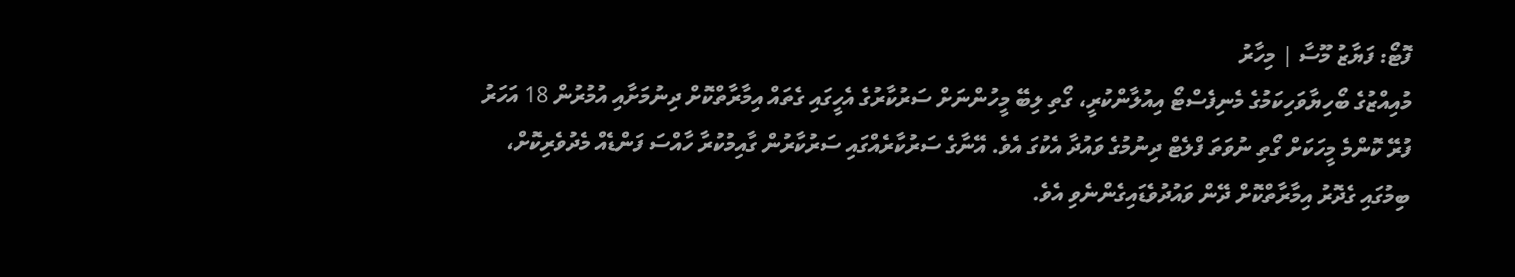ފޮޓޯ: ފަޔާޒު މޫސާ | މިހާރު
މުއިއްޒުގެ ބޯހިޔާވަހިކަމުގެ މެނިފެސްޓޯ އިއުލާންކުރީ، ގޯތި ލިބޭ މީހުންނަށް ސަރުކާރުގެ އެހީގައި ގެތައް އިމާރާތްކޮށް ދިނުމަށާއި އުމުރުން 18 އަހަރު ފުރޭ ކޮންމެ މީހަކަށް ގޯތި ނުވަތަ ފްލެޓް ދިނުމުގެ ވައުދާ އެކުގަ އެވެ. އޭނާގެ ސަރުކާރެއްގައި ސަރުކާރުން ގާއިމުކުރާ ހާއްސަ ފަންޑެއް މެދުވެރިކޮށް، ބިމުގައި ގެދޮރު އިމާރާތްކޮށް ދޭން ވައުދުވެޑައިގެންނެވި އެވެ.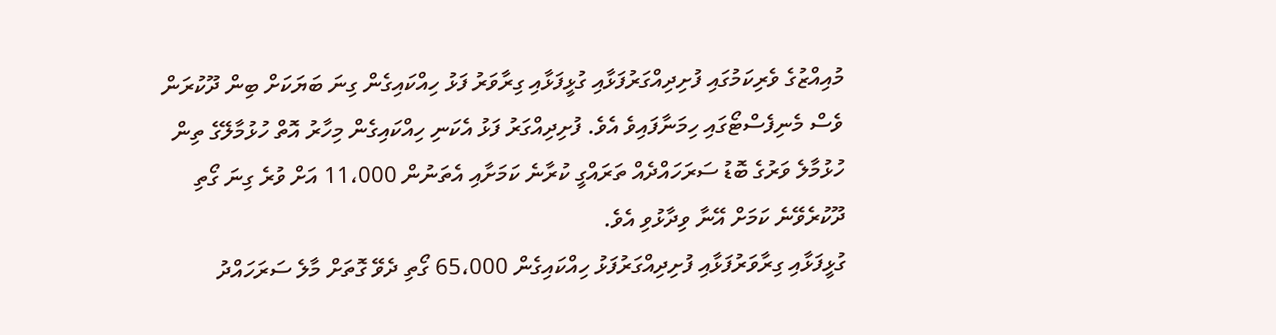މުއިއްޒުގެ ވެރިކަމުގައި ފުށިދިއްގަރުފަޅާއި ގުޅީފަޅާއި ގިރާވަރު ފަޅު ހިއްކައިގެން ގިނަ ބަޔަކަށް ބިން ދޫކުރަން ވެސް މެނިފެސްޓޯގައި ހިމަނާފައިވެ އެވެ. ފުށިދިއްގަރު ފަޅު އެކަނި ހިއްކައިގެން މިހާރު އޮތް ހުޅުމާލޭގެ ތިން ހުޅުމާލެ ވަރުގެ ބޮޑު ސަރަހައްދެއް ތަރައްގީ ކުރާނެ ކަމަށާއި އެތަނުން 11،000 އަށް ވުރެ ގިނަ ގޯތި ދޫކުރެވޭނެ ކަމަށް އޭނާ ވިދާޅުވި އެވެ.
ގުޅީފަޅާއި ގިރާވަރުފަޅާއި ފުށިދިއްގަރުފަޅު ހިއްކައިގެން 65،000 ގޯތި ދެވޭ ގޮތަށް މާލެ ސަރަހައްދު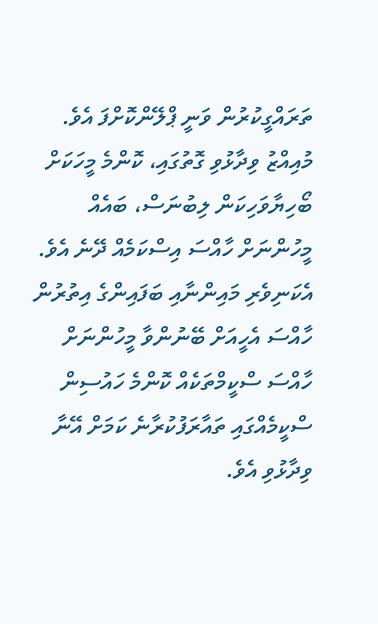ތަރައްގީކުރުން ވަނީ ޕްލޭންކޮށްފަ އެވެ.
މުއިއްޒު ވިދާޅުވި ގޮތުގައި، ކޮންމެ މީހަކަށް ބޯހިޔާވަހިކަން ލިބުނަސް، ބައެއް މީހުންނަށް ހާއްސަ އިސްކަމެއް ދޭނެ އެވެ. އެކަނިވެރި މައިންނާއި ބަފައިންގެ އިތުރުން ހާއްސަ އެހީއަށް ބޭނުންވާ މީހުންނަށް ހާއްސަ ސްކީމްތަކެއް ކޮންމެ ހައުސިން ސްކީމެއްގައި ތައާރަފުކުރާނެ ކަމަށް އޭނާ ވިދާޅުވި އެވެ.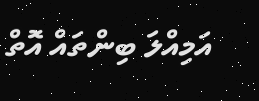އަމިއްލަ ބިންތައް އޮތް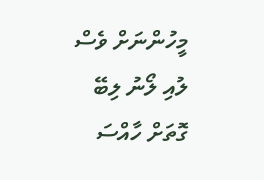މީހުންނަށް ވެސް ލުއި ލޯނު ލިބޭ ގޮތަށް ހާއްސަ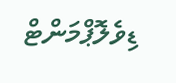ޑިވެލޮޕްމަންޓް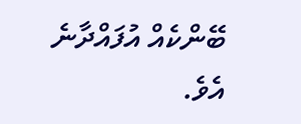ބޭންކެއް އުފައްދާނެ އެވެ.